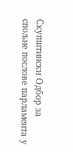Скупштински Одбор за спољне послове парламента у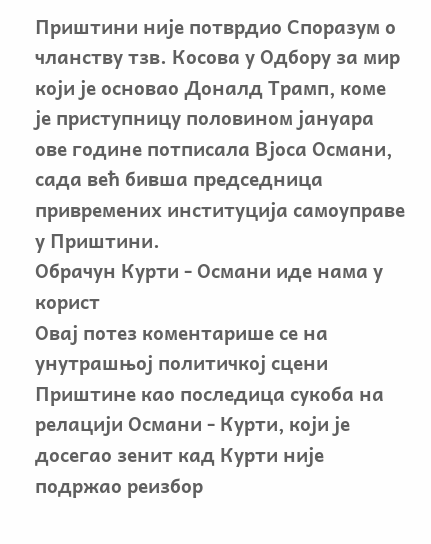Приштини није потврдио Споразум о чланству тзв. Косова у Одбору за мир који је основао Доналд Трамп, коме је приступницу половином јануара ове године потписала Вјоса Османи, сада већ бивша председница привремених институција самоуправе у Приштини.
Обрачун Курти - Османи иде нама у корист
Овај потез коментарише се на унутрашњој политичкој сцени Приштине као последица сукоба на релацији Османи - Курти, који је досегао зенит кад Курти није подржао реизбор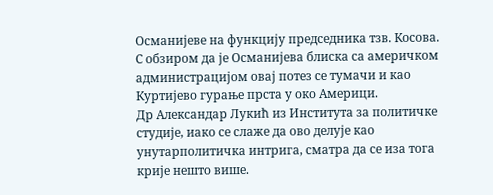Османијеве на функцију председника тзв. Косова. С обзиром да је Османијева блиска са америчком администрацијом овај потез се тумачи и као Куртијево гурање прста у око Америци.
Др Александар Лукић из Института за политичке студије, иако се слаже да ово делује као унутарполитичка интрига, сматра да се иза тога крије нешто више.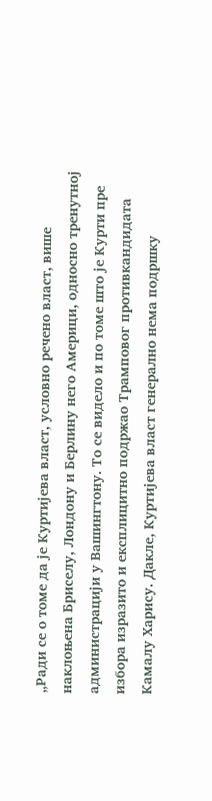„Ради се о томе да је Куртијева власт, условно речено власт, више наклоњена Бриселу, Лондону и Берлину него Америци, односно тренутној администрацији у Вашингтону. То се видело и по томе што је Курти пре избора изразито и експлицитно подржао Трамповог противкандидата Камалу Харису. Дакле, Куртијева власт генерално нема подршку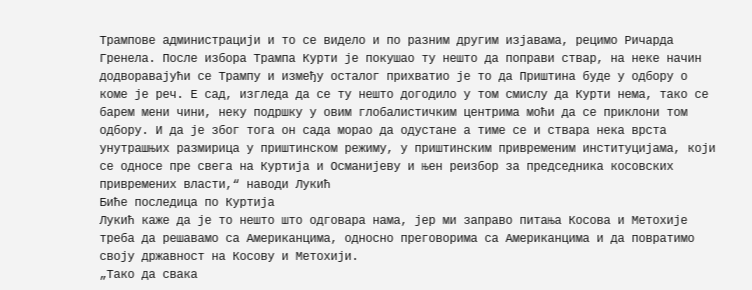Трампове администрацији и то се видело и по разним другим изјавама, рецимо Ричарда Гренела. После избора Трампа Курти је покушао ту нешто да поправи ствар, на неке начин додворавајући се Трампу и између осталог прихватио је то да Приштина буде у одбору о коме је реч. Е сад, изгледа да се ту нешто догодило у том смислу да Курти нема, тако се барем мени чини, неку подршку у овим глобалистичким центрима моћи да се приклони том одбору. И да је због тога он сада морао да одустане а тиме се и ствара нека врста унутрашњих размирица у приштинском режиму, у приштинским привременим институцијама, који се односе пре свега на Куртија и Османијеву и њен реизбор за председника косовских привремених власти,“ наводи Лукић
Биће последица по Куртија
Лукић каже да је то нешто што одговара нама, јер ми заправо питања Косова и Метохије треба да решавамо са Американцима, односно преговорима са Американцима и да повратимо своју државност на Косову и Метохији.
„Тако да свака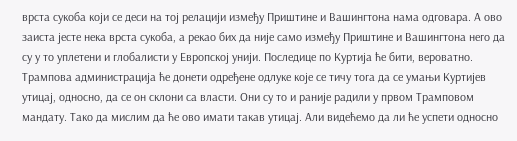врста сукоба који се деси на тој релацији између Приштине и Вашингтона нама одговара. А ово заиста јесте нека врста сукоба, а рекао бих да није само између Приштине и Вашингтона него да су у то уплетени и глобалисти у Европској унији. Последице по Куртија ће бити, вероватно. Трампова администрација ће донети одређене одлуке које се тичу тога да се умањи Куртијев утицај, односно, да се он склони са власти. Они су то и раније радили у првом Трамповом мандату. Тако да мислим да ће ово имати такав утицај. Али видећемо да ли ће успети односно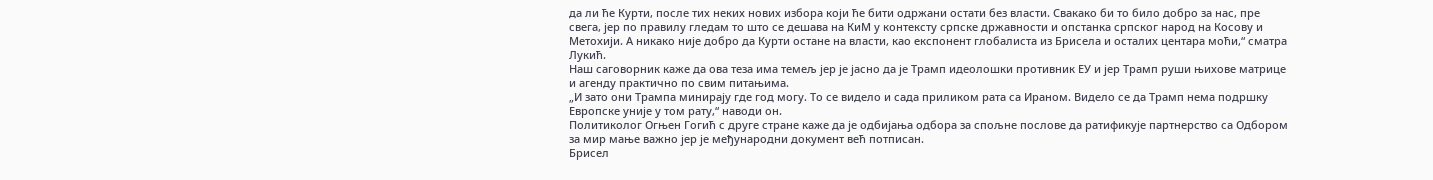да ли ће Курти, после тих неких нових избора који ће бити одржани остати без власти. Свакако би то било добро за нас, пре свега, јер по правилу гледам то што се дешава на КиМ у контексту српске државности и опстанка српског народ на Косову и Метохији. А никако није добро да Курти остане на власти, као експонент глобалиста из Брисела и осталих центара моћи,“ сматра Лукић.
Наш саговорник каже да ова теза има темељ јер је јасно да је Трамп идеолошки противник ЕУ и јер Трамп руши њихове матрице и агенду практично по свим питањима.
„И зато они Трампа минирају где год могу. То се видело и сада приликом рата са Ираном. Видело се да Трамп нема подршку Европске уније у том рату,“ наводи он.
Политиколог Огњен Гогић с друге стране каже да је одбијања одбора за спољне послове да ратификује партнерство са Одбором за мир мање важно јер је међународни документ већ потписан.
Брисел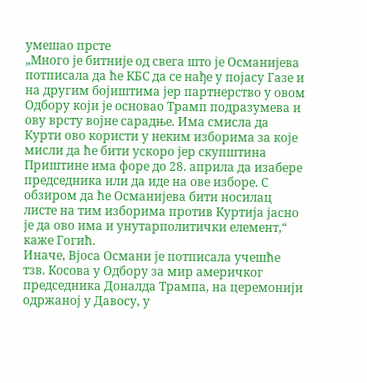умешао прсте
„Много је битније од свега што је Османијева потписала да ће КБС да се нађе у појасу Газе и на другим бојиштима јер партнерство у овом Одбору који је основао Трамп подразумева и ову врсту војне сарадње. Има смисла да Курти ово користи у неким изборима за које мисли да ће бити ускоро јер скупштина Приштине има форе до 28. априла да изабере председника или да иде на ове изборе. С обзиром да ће Османијева бити носилац листе на тим изборима против Куртија јасно је да ово има и унутарполитички елемент,“ каже Гогић.
Иначе, Вјоса Османи је потписала учешће тзв. Косова у Одбору за мир америчког председника Доналда Трампа, на церемонији одржаној у Давосу, у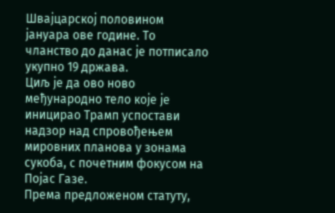Швајцарској половином јануара ове године. То чланство до данас је потписало укупно 19 држава.
Циљ је да ово ново међународно тело које је иницирао Трамп успостави надзор над спровођењем мировних планова у зонама сукоба, с почетним фокусом на Појас Газе.
Према предложеном статуту,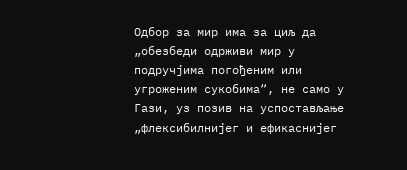Одбор за мир има за циљ да „обезбеди одрживи мир у подручјима погођеним или угроженим сукобима“, не само у Гази, уз позив на успостављање „флексибилнијег и ефикаснијег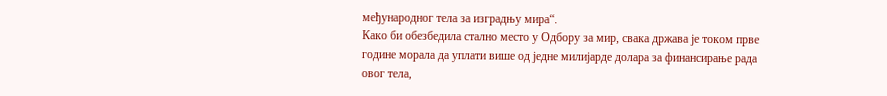међународног тела за изградњу мира“.
Како би обезбедила стално место у Одбору за мир, свака држава је током прве године морала да уплати више од једне милијарде долара за финансирање рада овог тела,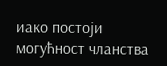иако постоји могућност чланства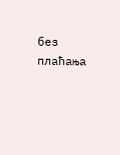без плаћања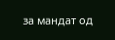за мандат од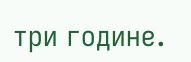три године.